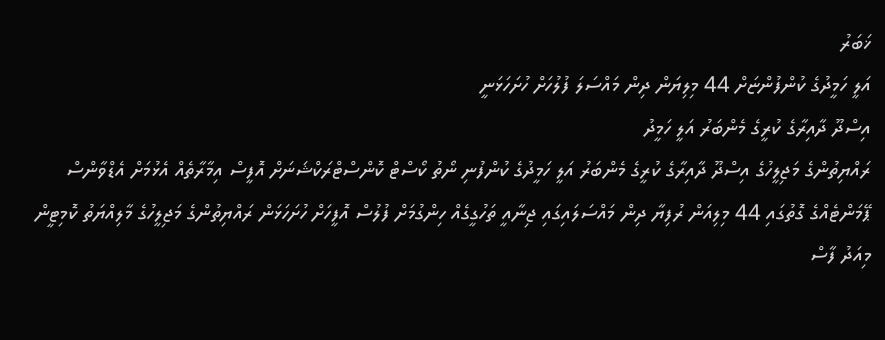ޚަބަރު
އަލީ ހަމީދުގެ ކުންފުންޏަށް 44 މިލިޔަން ދިން މައްސަލަ ފުލުހަށް ހުށަހަޅަނީ
އިސްދޫ ދާއިރާގެ ކުރީގެ މެންބަރު އަލީ ހަމީދު
ރައްޔިތުންގެ މަޖިލީހުގެ އިސްދޫ ދާއިރާގެ ކުރީގެ މެންބަރު އަލީ ހަމީދުގެ ކުންފުނި ނޯތު ކޯސްޓް ކޮންސްޓްރަކްޝަނަށް އޮފީސް އިމާރާތެއް އެޅުމަށް އެޑްވާންސް ޕޭމަންޓެއްގެ ގޮތުގައި 44 މިލިއަން ރުފިޔާ ދިން މައްސަލައިގައި ޖިނާއީ ތަހުގީގެއް ހިންގުމަށް ފުލުސް އޮފީހަށް ހުށަހަޅަން ރައްޔިތުންގެ މަޖިލީހުގެ މާލިއްޔަތު ކޮމިޓީން މިއަދު ފާސް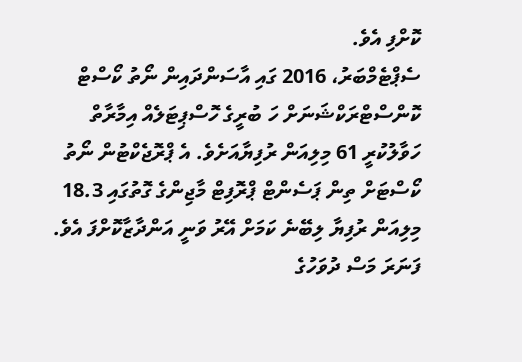ކޮށްފި އެވެ.
ސެޕްޓެމްބަރު، 2016 ގައި އާސަންދައިން ނޯތު ކޯސްޓް ކޮންސްޓްރަކްޝަނަށް ހަ ބުރީގެ ހޮސްޕިޓަލެއް އިމާރާތް ހަވާލުކުރީ 61 މިލިއަން ރުފިޔާއަށެވެ. އެ ޕްރޮޖެކްޓުން ނޯތު ކޯސްޓަށް ތިން ޕަސެންޓް ޕްރޮފިޓް މާޖިންގެ ގޮތުގައި 18.3 މިލިއަން ރުފިޔާ ލިބޭނެ ކަމަށް އޭރު ވަނީ އަންދާޒާކޮށްފަ އެވެ.
ފަނަރަ މަސް ދުވަހުގެ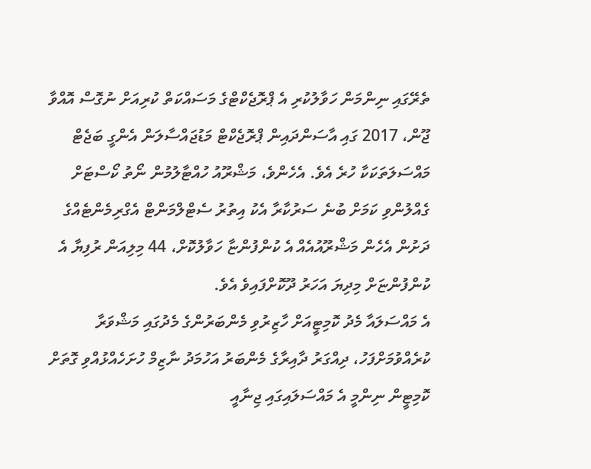ތެރޭގައި ނިންމަން ހަވާލުކުރި އެ ޕްރޮޖެކްޓްގެ މަސައްކަތް ކުރިއަށް ނުގޮސް އޮއްވާ ޖޫން، 2017 ގައި އާސަންދައިން ޕްރޮޖެކްޓް މަޑުޖައްސާލަން އެންގީ ބަޖެޓް މައްސަލަތަކަކާ ހުރެ އެވެ. އެހެންވެ، މަޝްރޫއު ހުއްޓާލުމުން ނޯތު ކޯސްޓަށް ގެއްލުންވި ކަމަށް ބުނެ ސަރުކާރާ އެކު އިތުރު ސެޓްލްމަންޓް އެގްރިމެންޓެއްގެ ދަށުން އެހެން މަޝްރޫއުއެއް އެ ކުންފުންޏާ ހަވާލުކޮށް، 44 މިލިއަން ރުފިޔާ އެ ކުންފުންޏަށް މިދިޔަ އަހަރު ދޫކޮށްފައިވެ އެވެ.
އެ މައްސަލައާ މެދު ކޮމިޓީއަށް ހާޒިރުވި މެންބަރުންގެ މެދުގައި މަޝްވަރާ ކުރެއްވުމަށްފަހު، ދިއްގަރު ދާއިރާގެ މެންބަރު އަހުމަދު ނާޒިމް ހުށަހެއްޅުއްވި ގޮތަށް ކޮމިޓީން ނިންމީ އެ މައްސަލައިގައި ޖިނާއީ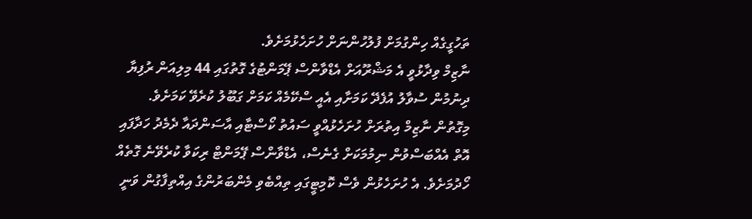ތަހުގީގެއް ހިންގުމަށް ފުލުހުންނަށް ހުށަހެޅުމަށެވެ.
ނާޒިމް ވިދާޅުވީ އެ މަޝްރޫއަށް އެޑްވާންސް ޕޭމަންޓުގެ ގޮތުގައި 44 މިލިއަން ރުފިޔާ ދިނުމުން ސުވާލު އުފެދޭ ކަމަށާއި އެއީ ސްކޭމެއް ކަމަށް ގަބޫލު ކުރެވޭ ކަމަށެވެ.
މިގޮތުން ނާޒިމް އިތުރަށް ހުށަހެޅުއްވީ ސައުތު ކޯސްޓާއި އާސަންދައާ ދެމެދު ހަދާފައި އޮތް އެއްބަސްވުން ނިމުމަކަށް ގެނެސް، އެޑްވާންސް ޕޭމަންޓް ރިކަވާ ކުރެވޭނެ ގޮތެއް ހޯދުމަށެވެ. އެ ހުށަހެޅުން ވެސް ކޮމިޓީގައި ތިއްބެވި މެންބަރުންގެ އިއްތިފާގުން ވަނީ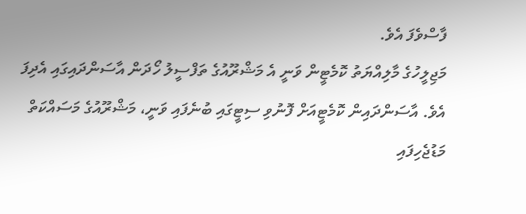ފާސްވެފަ އެވެ.
މަޖިލީހުގެ މާލިއްޔަތު ކޮމެޓީން ވަނީ އެ މަޝްރޫއުގެ ތަފްސީލު ހޯދަން އާސަންދައިގައި އެދިފަ އެވެ. އާސަންދައިން ކޮމެޓީއަށް ފޮނުވި ސިޓީގައި ބުނެފައި ވަނީ، މަޝްރޫއުގެ މަސައްކަތް މަޑުޖެހިފައި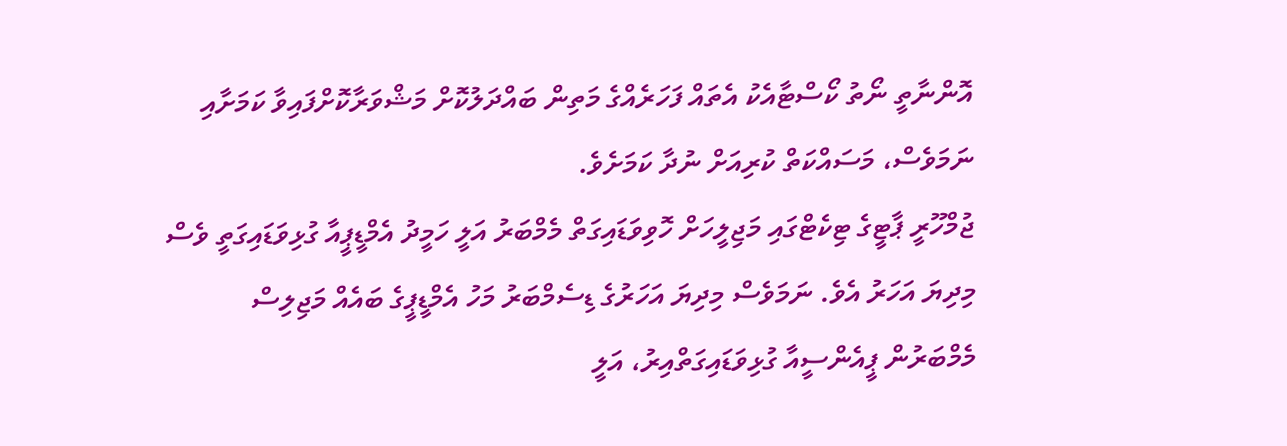އޮންނާތީ ނޯތު ކޯސްޓާއެކު އެތައް ފަހަރެއްގެ މަތިން ބައްދަލުކޮށް މަޝްވަރާކޮށްފައިވާ ކަމަށާއި ނަމަވެސް، މަސައްކަތް ކުރިއަށް ނުދާ ކަމަށެވެ.
ޖުމްހޫރީ ޕާޓީގެ ޓިކެޓްގައި މަޖިލީހަށް ހޮވިވަޑައިގަތް މެމްބަރު އަލީ ހަމީދު އެމްޑީޕީއާ ގުޅިވަޑައިގަތީ ވެސް މިދިޔަ އަހަރު އެވެ. ނަމަވެސް މިދިޔަ އަހަރުގެ ޑިސެމްބަރު މަހު އެމްޑީޕީގެ ބައެއް މަޖިލިސް މެމްބަރުން ޕީއެންސީއާ ގުޅިވަޑައިގަތްއިރު، އަލީ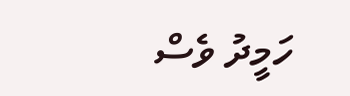ހަމީދު ވެސް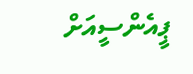ޕީއެންސީއަށް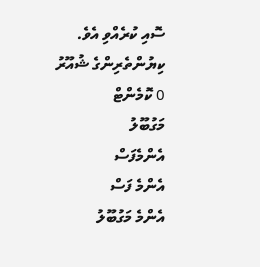ސޮއި ކުރެއްވި އެވެ.
ކިޔުންތެރިންގެ ޝުއޫރު
0 ކޮމެންޓް
މަގުބޫލު
އެންމެފަސް
އެންމެ ފަސް
އެންމެ މަގުބޫލު